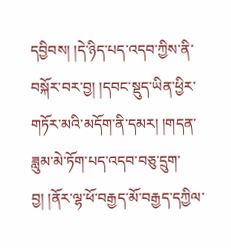དབྱིབས། །དེ་ཉིད་པད་འདབ་ཀྱིས་ནི་བསྐོར་བར་བྱ། །དབང་སྡུད་ཡིན་ཕྱིར་གཏོར་མའི་མདོག་ནི་དམར། །གདན་ཟླུམ་མེ་ཏོག་པད་འདབ་བཅུ་དྲུག་བྱ། །ནོར་ལྷ་ཕོ་བརྒྱད་མོ་བརྒྱད་དཀྱིལ་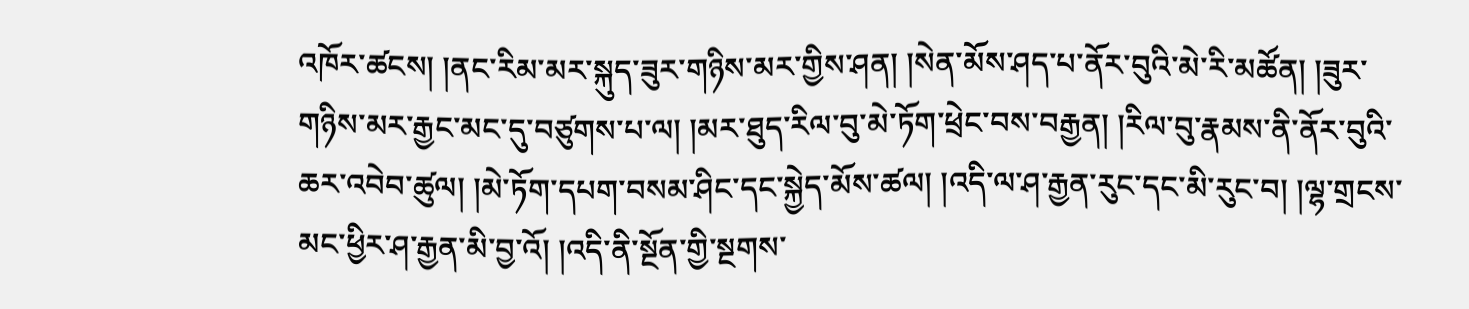འཁོར་ཚངས། །ནང་རིམ་མར་སྐུད་ཟུར་གཉིས་མར་གྱིས་ཤན། །སེན་མོས་ཤད་པ་ནོར་བུའི་མེ་རི་མཚོན། །ཟུར་གཉིས་མར་རྒྱང་མང་དུ་བཙུགས་པ་ལ། །མར་ཐུད་རིལ་བུ་མེ་ཏོག་ཕྲེང་བས་བརྒྱན། །རིལ་བུ་རྣམས་ནི་ནོར་བུའི་ཆར་འབེབ་ཚུལ། །མེ་ཏོག་དཔག་བསམ་ཤིང་དང་སྐྱེད་མོས་ཚལ། །འདི་ལ་ཤ་རྒྱན་རུང་དང་མི་རུང་བ། །ལྷ་གྲངས་མང་ཕྱིར་ཤ་རྒྱན་མི་བྱ་འོ། །འདི་ནི་སྔོན་གྱི་སྔགས་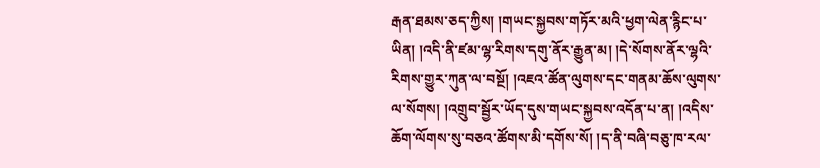རྒན་ཐམས་ཅད་ཀྱིས། །གཡང་སྐྱབས་གཏོར་མའི་ཕྱག་ལེན་རྙིང་པ་ཡིན། །འདི་ནི་ཛམ་ལྷ་རིགས་དགུ་ནོར་རྒྱུན་མ། །དེ་སོགས་ནོར་ལྷའི་རིགས་གྱུར་ཀུན་ལ་བསྔོ། །འཇའ་ཚོན་ལུགས་དང་གནམ་ཆོས་ལུགས་ལ་སོགས། །འགྲུབ་སྦྱོར་ཡོད་དུས་གཡང་སྐྱབས་འདོན་པ་ན། །འདིས་ཆོག་ལོགས་སུ་བཅའ་ཚོགས་མི་དགོས་སོ། །ད་ནི་བཞི་བཅུ་ཁ་རལ་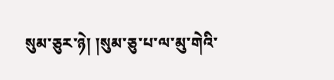སུམ་ཅུར་ཉེ། །སུམ་ཅུ་པ་ལ་མུ་གེའི་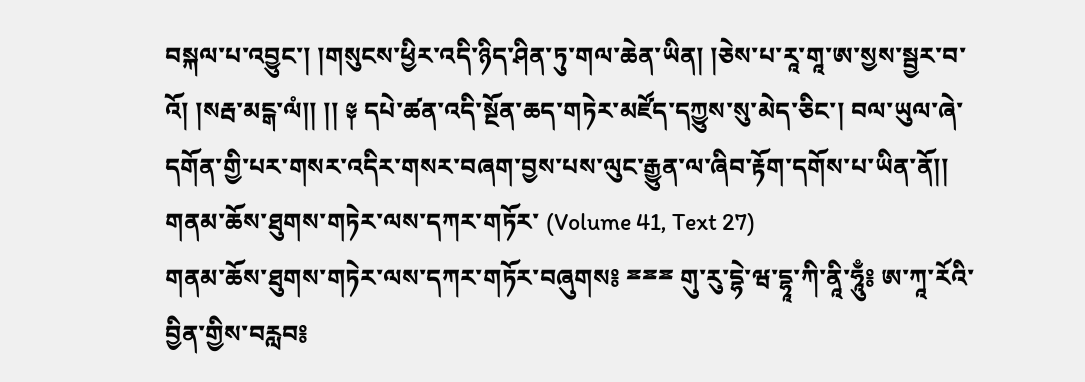བསྐལ་པ་འབྱུང་། །གསུངས་ཕྱིར་འདི་ཉིད་ཤིན་ཏུ་གལ་ཆེན་ཡིན། །ཅེས་པ་རཱ་གཱ་ཨ་སྱས་སྦྱར་བ་འོ། །སརྦ་མངྒ་ལཾ།། །། ༈ དཔེ་ཚན་འདི་སྔོན་ཆད་གཏེར་མཛོད་དཀྱུས་སུ་མེད་ཅིང་། བལ་ཡུལ་ཞེ་དགོན་གྱི་པར་གསར་འདིར་གསར་བཞག་བྱས་པས་ལུང་རྒྱུན་ལ་ཞིབ་རྟོག་དགོས་པ་ཡིན་ནོ།།
གནམ་ཆོས་ཐུགས་གཏེར་ལས་དཀར་གཏོར་ (Volume 41, Text 27)
གནམ་ཆོས་ཐུགས་གཏེར་ལས་དཀར་གཏོར་བཞུགས༔ ྈྈྈ གུ་རུ་དྷེ་ཝ་དྷཱ་ཀི་ནཱི་ཧཱུྃ༔ ཨ་ཀཱ་རོའི་བྱིན་གྱིས་བརླབ༔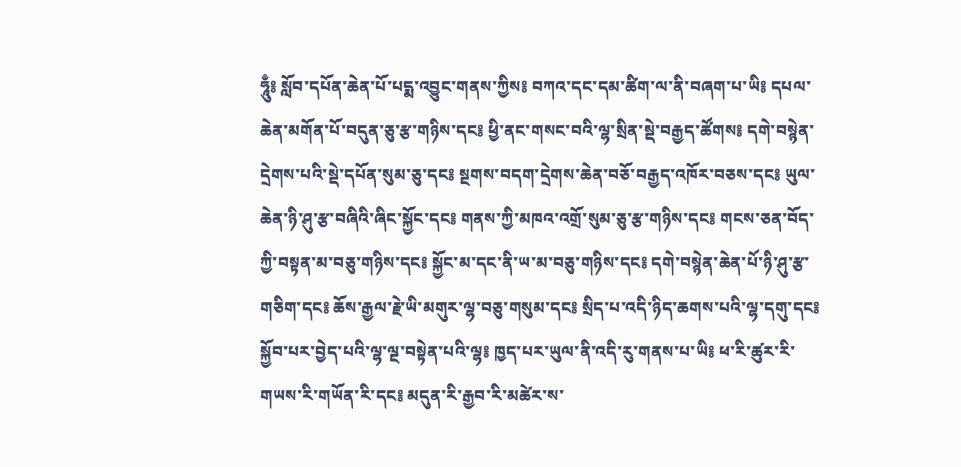ཧཱུྃ༔ སློབ་དཔོན་ཆེན་པོ་པདྨ་འབྱུང་གནས་ཀྱིས༔ བཀའ་དང་དམ་ཚིག་ལ་ནི་བཞག་པ་ཡི༔ དཔལ་ཆེན་མགོན་པོ་བདུན་ཅུ་རྩ་གཉིས་དང༔ ཕྱི་ནང་གསང་བའི་ལྷ་སྲིན་སྡེ་བརྒྱད་ཚོགས༔ དགེ་བསྙེན་དྲེགས་པའི་སྡེ་དཔོན་སུམ་ཅུ་དང༔ སྔགས་བདག་དྲེགས་ཆེན་བཅོ་བརྒྱད་འཁོར་བཅས་དང༔ ཡུལ་ཆེན་ཉི་ཤུ་རྩ་བཞིའི་ཞིང་སྐྱོང་དང༔ གནས་ཀྱི་མཁའ་འགྲོ་སུམ་ཅུ་རྩ་གཉིས་དང༔ གངས་ཅན་བོད་ཀྱི་བསྟན་མ་བཅུ་གཉིས་དང༔ སྐྱོང་མ་དང་ནི་ཡ་མ་བཅུ་གཉིས་དང༔ དགེ་བསྙེན་ཆེན་པོ་ཉི་ཤུ་རྩ་གཅིག་དང༔ ཆོས་རྒྱལ་རྗེ་ཡི་མགུར་ལྷ་བཅུ་གསུམ་དང༔ སྲིད་པ་འདི་ཉིད་ཆགས་པའི་ལྷ་དགུ་དང༔ སྐྱོབ་པར་བྱེད་པའི་ལྷ་ལྔ་བསྟེན་པའི་ལྷ༔ ཁྱད་པར་ཡུལ་ནི་འདི་རུ་གནས་པ་ཡི༔ ཕ་རི་ཚུར་རི་གཡས་རི་གཡོན་རི་དང༔ མདུན་རི་རྒྱབ་རི་མཚེར་ས་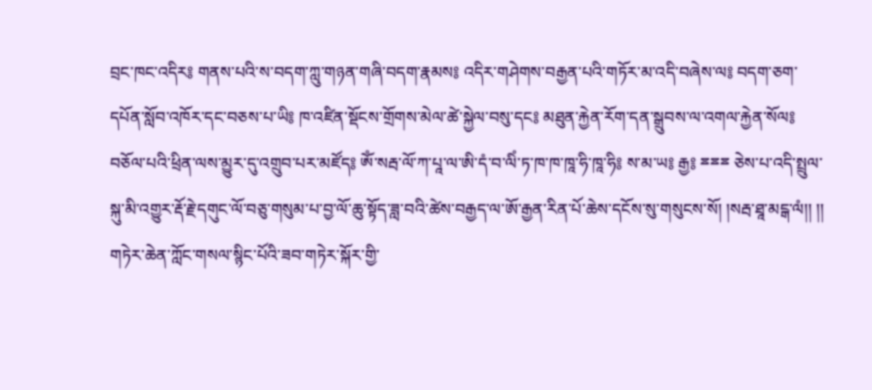བྲང་ཁང་འདིར༔ གནས་པའི་ས་བདག་ཀླུ་གཉན་གཞི་བདག་རྣམས༔ འདིར་གཤེགས་བརྒྱན་པའི་གཏོར་མ་འདི་བཞེས་ལ༔ བདག་ཅག་དཔོན་སློབ་འཁོར་དང་བཅས་པ་ཡི༔ ཁ་འཛིན་སྡོངས་གྲོགས་མེལ་ཚེ་སྐྱེལ་བསུ་དང༔ མཐུན་རྐྱེན་རོག་དན་སྒྲུབས་ལ་འགལ་རྐྱེན་སོལ༔ བཅོལ་པའི་ཕྲིན་ལས་མྱུར་དུ་འགྲུབ་པར་མཛོད༔ ཨོཾ་སརྦ་ལོ་ཀ་པཱ་ལ་ཨི་དཾ་བ་ལིཾ་ཏ་ཁ་ཁ་ཁཱ་ཧི་ཁཱ་ཧི༔ ས་མ་ཡ༔ རྒྱ༔ ྈྈྈ ཅེས་པ་འདི་སྤྲུལ་སྐུ་མི་འགྱུར་རྡོ་རྗེ་དགུང་ལོ་བཅུ་གསུམ་པ་བྱ་ལོ་ཆུ་སྟོད་ཟླ་བའི་ཚེས་བརྒྱད་ལ་ཨོ་རྒྱན་རིན་པོ་ཆེས་དངོས་སུ་གསུངས་སོ། །སརྦ་ཐཱ་མངྒ་ལཾ།། །།
གཏེར་ཆེན་ཀློང་གསལ་སྙིང་པོའི་ཟབ་གཏེར་སྐོར་གྱི་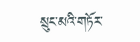སྲུང་མའི་གཏོར་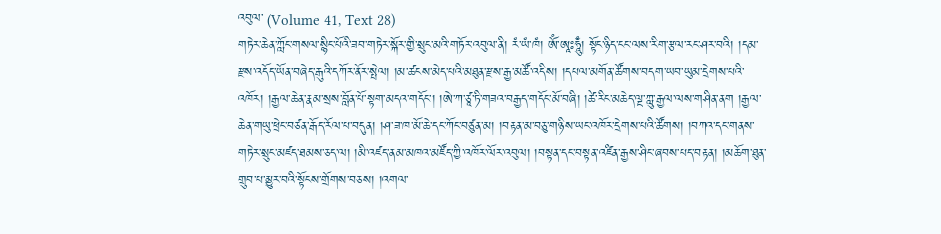འབུལ་ (Volume 41, Text 28)
གཏེར་ཆེན་ཀློང་གསལ་སྙིང་པོའི་ཟབ་གཏེར་སྐོར་གྱི་སྲུང་མའི་གཏོར་འབུལ་ནི། རཾ་ཡཾ་ཁཾ། ཨོཾ་ཨཱཿཧཱུྃ། སྟོང་ཉིད་ངང་ལས་རིག་རྩལ་རང་ཤར་བའི། །དམ་རྫས་འདོད་ཡོན་བཞེད་རྒུའི་དཀོར་ནོར་སྤེལ། །མ་ཚངས་མེད་པའི་མཐུན་རྫས་རྒྱ་མཚོ་འདིས། །དཔལ་མགོན་ཚོགས་བདག་ཡབ་ཡུམ་དྲེགས་པའི་འཁོར། །རྒྱལ་ཆེན་རྣམ་སྲས་བློན་པོ་སྟག་མདའ་གདོང་། །ཨེ་ཀ་ཙཱ་ཏི་གཟའ་བརྒྱད་གདོང་མོ་བཞི། །ཚེ་རིང་མཆེད་ལྔ་ཀླུ་རྒྱལ་ལས་གཤིན་ནག །རྒྱལ་ཆེན་གཡུ་ཕྲེང་བཙན་རྒོད་རོལ་པ་བདུན། །ཤ་ཟ་ཁ་མོ་ཆེ་དང་ཀོང་བཙུན་མ། །བརྟན་མ་བཅུ་གཉིས་ཡང་འཁོར་དྲེགས་པའི་ཚོགས། །བཀའ་དང་གནས་གཏེར་སྲུང་མཛད་ཐམས་ཅད་ལ། །མི་འཛད་ནམ་མཁའ་མཛོད་ཀྱི་འཁོར་ལོར་འབུལ། །བསྟན་དང་བསྟན་འཛིན་རྒྱས་ཤིང་ཞབས་པད་བརྟན། །མཆོག་ཐུན་གྲུབ་པ་མྱུར་བའི་སྟོངས་གྲོགས་བཅས། །འགལ་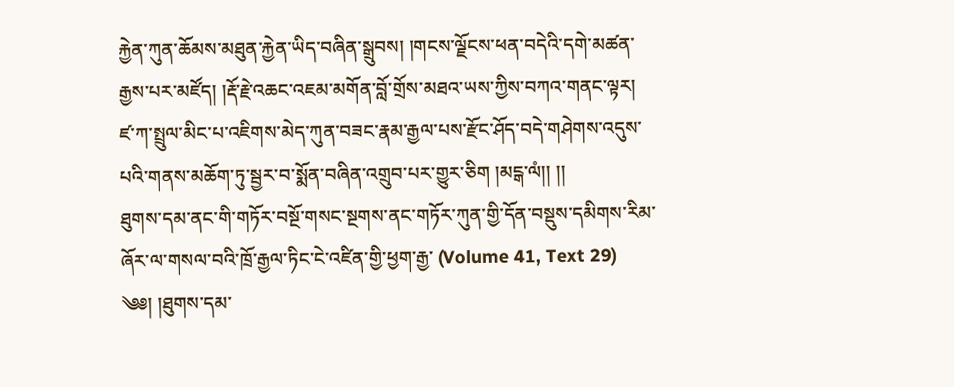རྐྱེན་ཀུན་ཆོམས་མཐུན་རྐྱེན་ཡིད་བཞིན་སྒྲུབས། །གངས་ལྗོངས་ཕན་བདེའི་དགེ་མཚན་རྒྱས་པར་མཛོད། །རྡོ་རྗེ་འཆང་འཇམ་མགོན་བློ་གྲོས་མཐའ་ཡས་ཀྱིས་བཀའ་གནང་ལྟར། ཛ་ཀ་སྤྲུལ་མིང་པ་འཇིགས་མེད་ཀུན་བཟང་རྣམ་རྒྱལ་པས་རྫོང་ཤོད་བདེ་གཤེགས་འདུས་པའི་གནས་མཆོག་ཏུ་སྦྱར་བ་སྨོན་བཞིན་འགྲུབ་པར་གྱུར་ཅིག །མངྒ་ལཾ།། །།
ཐུགས་དམ་ནང་གི་གཏོར་བསྔོ་གསང་སྔགས་ནང་གཏོར་ཀུན་གྱི་དོན་བསྡུས་དམིགས་རིམ་ཞོར་ལ་གསལ་བའི་ཁྲོ་རྒྱལ་ཏིང་ངེ་འཛིན་གྱི་ཕྱག་རྒྱ་ (Volume 41, Text 29)
༄༅། །ཐུགས་དམ་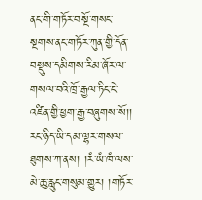ནང་གི་གཏོར་བསྔོ་གསང་སྔགས་ནང་གཏོར་ཀུན་གྱི་དོན་བསྡུས་དམིགས་རིམ་ཞོར་ལ་གསལ་བའི་ཁྲོ་རྒྱལ་ཏིང་ངེ་འཛིན་གྱི་ཕྱག་རྒྱ་བཞུགས་སོ།། རང་ཉིད་ཡི་དམ་ལྷར་གསལ་ཐུགས་ཀ་ནས། །རཾ་ཡཾ་ཁཾ་ལས་མེ་ཆུ་རླུང་གསུམ་གྱུར། །གཏོར་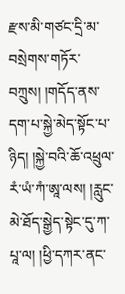རྫས་མི་གཙང་དྲི་མ་བསྲེགས་གཏོར་བཀྲུས། །གདོད་ནས་དག་པ་སྐྱེ་མེད་སྟོང་པ་ཉིད། །སྐྱེ་བའི་ཆོ་འཕྲུལ་རཾ་ཡཾ་ཀཾ་ཨཱ་ལས། །རླུང་མེ་ཐོད་སྒྱེད་སྟེང་དུ་ཀ་པཱ་ལ། །ཕྱི་དཀར་ནང་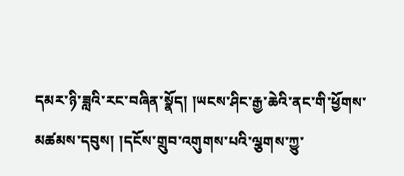དམར་ཉི་ཟླའི་རང་བཞིན་སྣོད། །ཡངས་ཤིང་རྒྱ་ཆེའི་ནང་གི་ཕྱོགས་མཚམས་དབུས། །དངོས་གྲུབ་འགུགས་པའི་ལྕགས་ཀྱུ་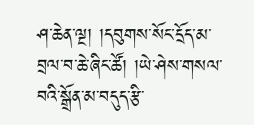ཤ་ཆེན་ལྔ། །དབུགས་སོང་དྲོད་མ་བྲལ་བ་ཆེ་ཞིང་ཚོ། །ཡེ་ཤེས་གསལ་བའི་སྒྲོན་མ་བདུད་རྩི་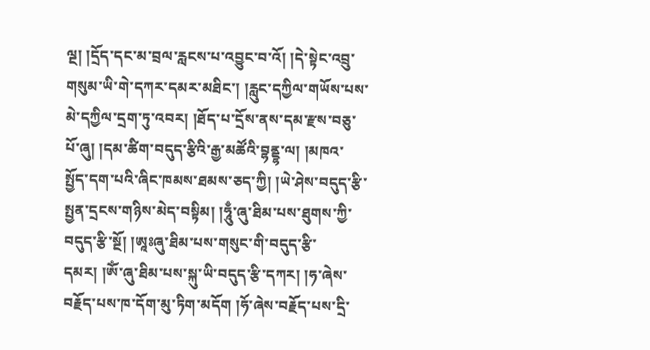ལྔ། །དྲོད་དང་མ་བྲལ་རླངས་པ་འབྱུང་བ་འོ། །དེ་སྟེང་འབྲུ་གསུམ་ཡི་གེ་དཀར་དམར་མཐིང་། །རླུང་དཀྱིལ་གཡོས་པས་མེ་དཀྱིལ་དྲག་ཏུ་འབར། །ཐོད་པ་དྲོས་ནས་དམ་རྫས་བཅུ་པོ་ཞུ། །དམ་ཚིག་བདུད་རྩིའི་རྒྱ་མཚོའི་བྷནྡྷ་ལ། །མཁའ་སྤྱོད་དག་པའི་ཞིང་ཁམས་ཐམས་ཅད་ཀྱི། །ཡེ་ཤེས་བདུད་རྩི་སྤྱན་དྲངས་གཉིས་མེད་བསྟིམ། །ཧཱུྃ་ཞུ་ཐིམ་པས་ཐུགས་ཀྱི་བདུད་རྩི་སྔོ། །ཨཱཿཞུ་ཐིམ་པས་གསུང་གི་བདུད་རྩི་དམར། །ཨོཾ་ཞུ་ཐིམ་པས་སྐུ་ཡི་བདུད་རྩི་དཀར། །ཧ་ཞེས་བརྗོད་པས་ཁ་དོག་མུ་ཏིག་མདོག །ཧོ་ཞེས་བརྗོད་པས་དྲི་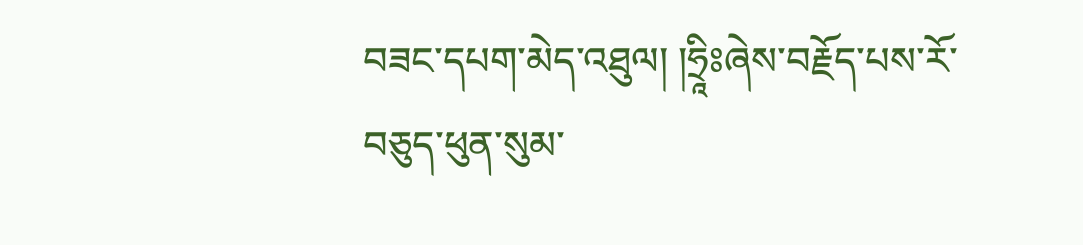བཟང་དཔག་མེད་འཐུལ། །ཧྲཱིཿཞེས་བརྗོད་པས་རོ་བཅུད་ཕུན་སུམ་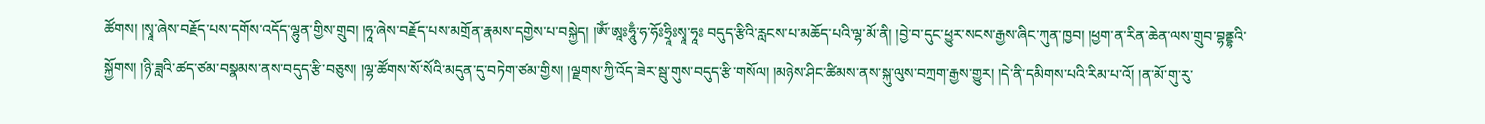ཚོགས། །སྭཱ་ཞེས་བརྗོད་པས་དགོས་འདོད་ལྷུན་གྱིས་གྲུབ། །ཧཱ་ཞེས་བརྗོད་པས་མགྲོན་རྣམས་དགྱེས་པ་བསྐྱེད། །ཨོཾ་ཨཱཿཧཱུྃ་ཧ་ཧོཿཧྲཱིཿསྭཱ་ཧཱཿ བདུད་རྩིའི་རླངས་པ་མཆོད་པའི་ལྷ་མོ་ནི། །བྱེ་བ་དུང་ཕྱུར་སངས་རྒྱས་ཞིང་ཀུན་ཁྱབ། །ཕྱག་ན་རིན་ཆེན་ལས་གྲུབ་བྷནྡྷའི་སྐྱོགས། །ཉི་ཟླའི་ཚད་ཙམ་བསྣམས་ནས་བདུད་རྩི་བཅུས། །ལྷ་ཚོགས་སོ་སོའི་མདུན་དུ་བཏེག་ཙམ་གྱིས། །ལྗགས་ཀྱི་འོད་ཟེར་སྦུ་གུས་བདུད་རྩི་གསོལ། །མཉེས་ཤིང་ཚིམས་ནས་སྐུ་ལུས་བཀྲག་རྒྱས་གྱུར། །དེ་ནི་དམིགས་པའི་རིམ་པ་འོ། །ན་མོ་གུ་རུ་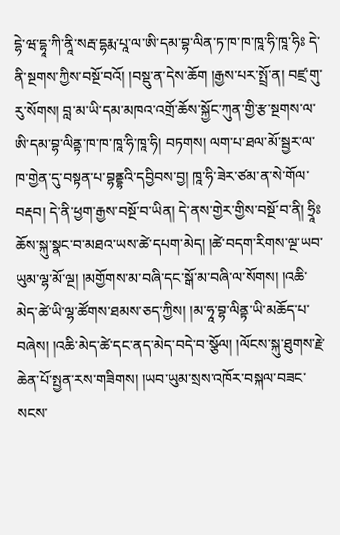དྷེ་ཝ་དྷཱ་ཀི་ནཱི་སརྦ་དྷརྨ་པཱ་ལ་ཨི་དམ་བྷ་ལིན་ཏ་ཁ་ཁ་ཁཱ་ཧི་ཁཱ་ཧིཿ དེ་ནི་སྔགས་ཀྱིས་བསྔོ་བའོ། །བསྡུ་ན་དེས་ཆོག །རྒྱས་པར་སྤྲོ་ན། བཛྲ་གུ་རུ་སོགས། བླ་མ་ཡི་དམ་མཁའ་འགྲོ་ཆོས་སྐྱོང་ཀུན་གྱི་རྩ་སྔགས་ལ་ཨི་དམ་བྷ་ལིནྟ་ཁ་ཁ་ཁཱ་ཧི་ཁཱ་ཧི། བཏགས། ལག་པ་ཐལ་མོ་སྦྱར་ལ་ཁ་གྱེན་དུ་བསྟན་པ་བྷནྡྷའི་དབྱིབས་བྱ། ཁཱ་ཧི་ཟེར་ཙམ་ན་སེ་གོལ་བརྡབ། དེ་ནི་ཕྱག་རྒྱས་བསྔོ་བ་ཡིན། དེ་ནས་གྱེར་གྱིས་བསྔོ་བ་ནི། ཧྲཱིཿ ཆོས་སྐུ་སྣང་བ་མཐའ་ཡས་ཚེ་དཔག་མེད། །ཚེ་བདག་རིགས་ལྔ་ཡབ་ཡུམ་ལྷ་མོ་ལྔ། །མགྱོགས་མ་བཞི་དང་སྒོ་མ་བཞི་ལ་སོགས། །འཆི་མེད་ཚེ་ཡི་ལྷ་ཚོགས་ཐམས་ཅད་ཀྱིས། །མ་ཧཱ་བྷ་ལིནྟ་ཡི་མཆོད་པ་བཞེས། །འཆི་མེད་ཚེ་དང་ནད་མེད་བདེ་བ་སྩོལ། །ལོངས་སྐུ་ཐུགས་རྗེ་ཆེན་པོ་སྤྱན་རས་གཟིགས། །ཡབ་ཡུམ་སྲས་འཁོར་བསྐལ་བཟང་སངས་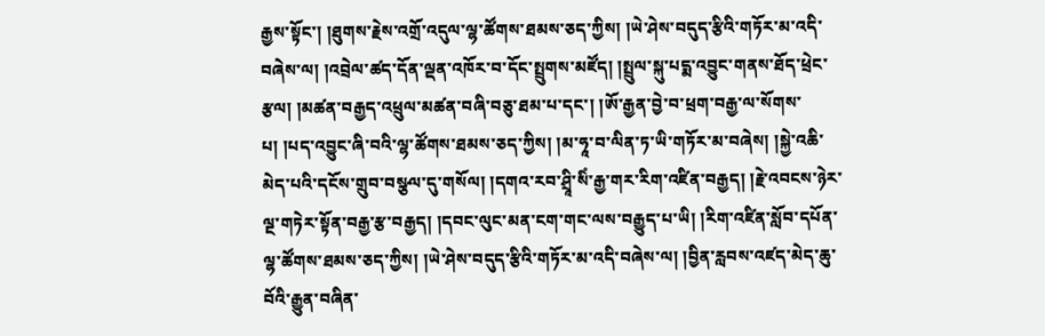རྒྱས་སྟོང་། །ཐུགས་རྗེས་འགྲོ་འདུལ་ལྷ་ཚོགས་ཐམས་ཅད་ཀྱིས། །ཡེ་ཤེས་བདུད་རྩིའི་གཏོར་མ་འདི་བཞེས་ལ། །འབྲེལ་ཚད་དོན་ལྡན་འཁོར་བ་དོང་སྤྲུགས་མཛོད། །སྤྲུལ་སྐུ་པདྨ་འབྱུང་གནས་ཐོད་ཕྲེང་རྩལ། །མཚན་བརྒྱད་འཕྲུལ་མཚན་བཞི་བཅུ་ཐམ་པ་དང་། །ཨོ་རྒྱན་བྱེ་བ་ཕྲག་བརྒྱ་ལ་སོགས་པ། །པད་འབྱུང་ཞི་བའི་ལྷ་ཚོགས་ཐམས་ཅད་ཀྱིས། །མ་ཧཱ་བ་ལིན་ཏ་ཡི་གཏོར་མ་བཞེས། །སྐྱེ་འཆི་མེད་པའི་དངོས་གྲུབ་བསྩལ་དུ་གསོལ། །དགའ་རབ་ཤྲཱི་སིཾ་རྒྱ་གར་རིག་འཛིན་བརྒྱད། །རྗེ་འབངས་ཉེར་ལྔ་གཏེར་སྟོན་བརྒྱ་རྩ་བརྒྱད། །དབང་ལུང་མན་ངག་གང་ལས་བརྒྱུད་པ་ཡི། །རིག་འཛིན་སློབ་དཔོན་ལྷ་ཚོགས་ཐམས་ཅད་ཀྱིས། །ཡེ་ཤེས་བདུད་རྩིའི་གཏོར་མ་འདི་བཞེས་ལ། །བྱིན་རླབས་འཛད་མེད་ཆུ་བོའི་རྒྱུན་བཞིན་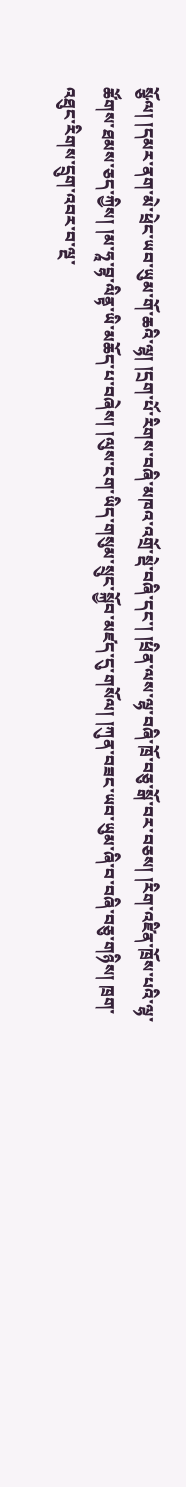སྩོལ། །དམར་ནག་མེ་ཕྲེང་ཡབ་ཡུམ་གོ་ཆའི་ལྷ། །དྲག་པོ་རིགས་བཞི་མཁའ་འགྲོ་སྡེ་བཞི་དང་། །ཕྲིན་ལས་ལྷ་བཞི་ཁྲོ་བཅུ་སྒོ་བར་བཅས། །རིག་འཛིན་ཁྲོས་པའི་ལྷ་ཚོགས་ཐམས་ཅད་ཀྱིས། །མ་ཧཱ་བྷ་ལིནྟ་ཡི་མཆོད་པ་བཞེས། །ལུས་ངག་ཡིད་གསུམ་སྲུང་སྐྱོབ་མཛད་དུ་གསོལ། །ཀུན་བཟང་ཡབ་ཡུམ་ཞི་བ་བཞི་བཅུ་གཉིས། ཁྲག་འཐུང་རིགས་དྲུག་འབར་བ་ལྔ་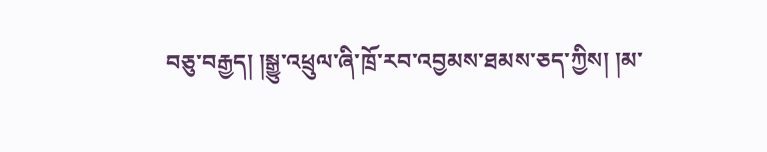བཅུ་བརྒྱད། །སྒྱུ་འཕྲུལ་ཞི་ཁྲོ་རབ་འབྱམས་ཐམས་ཅད་ཀྱིས། །མ་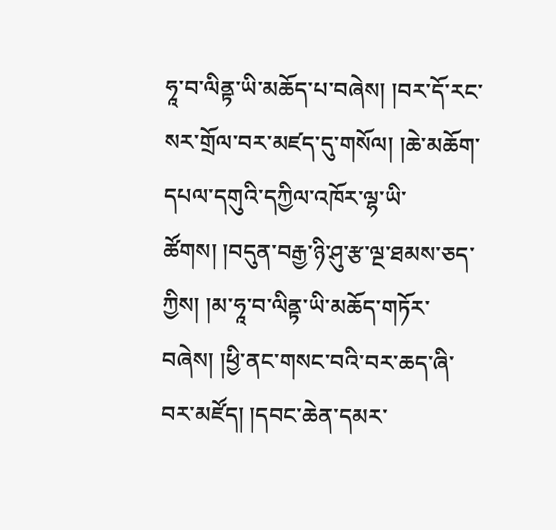ཧཱ་བ་ལིནྟ་ཡི་མཆོད་པ་བཞེས། །བར་དོ་རང་སར་གྲོལ་བར་མཛད་དུ་གསོལ། །ཆེ་མཆོག་དཔལ་དགུའི་དཀྱིལ་འཁོར་ལྷ་ཡི་ཚོགས། །བདུན་བརྒྱ་ཉི་ཤུ་རྩ་ལྔ་ཐམས་ཅད་ཀྱིས། །མ་ཧཱ་བ་ལིནྟ་ཡི་མཆོད་གཏོར་བཞེས། །ཕྱི་ནང་གསང་བའི་བར་ཆད་ཞི་བར་མཛོད། །དབང་ཆེན་དམར་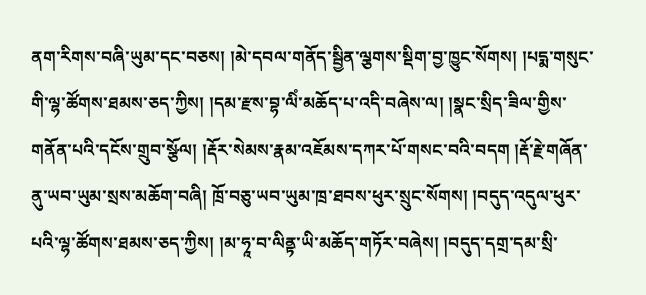ནག་རིགས་བཞི་ཡུམ་དང་བཅས། །མེ་དབལ་གནོད་སྦྱིན་ལྕགས་སྡིག་བྱ་ཁྱུང་སོགས། །པདྨ་གསུང་གི་ལྷ་ཚོགས་ཐམས་ཅད་ཀྱིས། །དམ་རྫས་བྷ་ལིཾ་མཆོད་པ་འདི་བཞེས་ལ། །སྣང་སྲིད་ཟིལ་གྱིས་གནོན་པའི་དངོས་གྲུབ་སྩོལ། །རྡོར་སེམས་རྣམ་འཇོམས་དཀར་པོ་གསང་བའི་བདག །རྡོ་རྗེ་གཞོན་ནུ་ཡབ་ཡུམ་སྲས་མཆོག་བཞི། ཁྲོ་བཅུ་ཡབ་ཡུམ་ཁྲ་ཐབས་ཕུར་སྲུང་སོགས། །བདུད་འདུལ་ཕུར་པའི་ལྷ་ཚོགས་ཐམས་ཅད་ཀྱིས། །མ་ཧཱ་བ་ལིནྟ་ཡི་མཆོད་གཏོར་བཞེས། །བདུད་དགྲ་དམ་སྲི་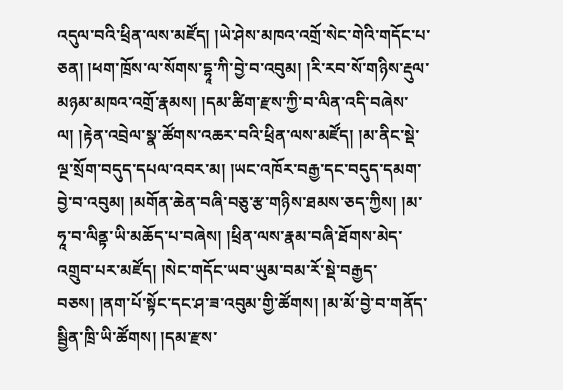འདུལ་བའི་ཕྲིན་ལས་མཛོད། །ཡེ་ཤེས་མཁའ་འགྲོ་སེང་གེའི་གདོང་པ་ཅན། །ཕག་ཁྲོས་ལ་སོགས་དྷཱ་ཀི་བྱེ་བ་འབུམ། །རི་རབ་སོ་གཉིས་རྡུལ་མཉམ་མཁའ་འགྲོ་རྣམས། །དམ་ཚིག་རྫས་ཀྱི་བ་ལིན་འདི་བཞེས་ལ། །རྟེན་འབྲེལ་སྣ་ཚོགས་འཆར་བའི་ཕྲིན་ལས་མཛོད། །མ་ནིང་སྡེ་ལྔ་སྲོག་བདུད་དཔལ་འབར་མ། །ཡང་འཁོར་བརྒྱ་དང་བདུད་དམག་བྱེ་བ་འབུམ། །མགོན་ཆེན་བཞི་བཅུ་རྩ་གཉིས་ཐམས་ཅད་ཀྱིས། །མ་ཧཱ་བ་ལིནྟ་ཡི་མཆོད་པ་བཞེས། །ཕྲིན་ལས་རྣམ་བཞི་ཐོགས་མེད་འགྲུབ་པར་མཛོད། །སེང་གདོང་ཡབ་ཡུམ་བམ་རོ་སྡེ་བརྒྱད་བཅས། །ནག་པོ་སྟོང་དང་ཤ་ཟ་འབུམ་གྱི་ཚོགས། །མ་མོ་བྱེ་བ་གནོད་སྦྱིན་ཁྲི་ཡི་ཚོགས། །དམ་རྫས་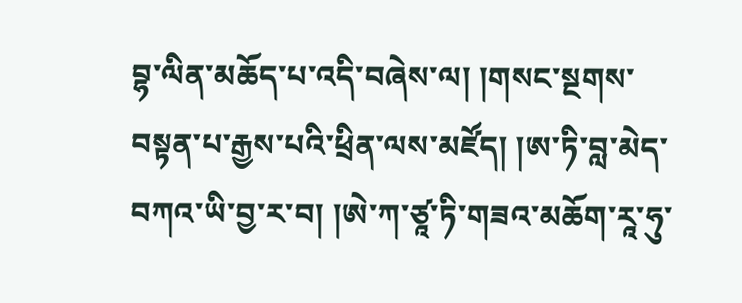བྷ་ལིན་མཆོད་པ་འདི་བཞེས་ལ། །གསང་སྔགས་བསྟན་པ་རྒྱས་པའི་ཕྲིན་ལས་མཛོད། །ཨ་ཏི་བླ་མེད་བཀའ་ཡི་བྱ་ར་བ། །ཨེ་ཀ་ཙཱ་ཏི་གཟའ་མཆོག་རཱ་ཧུ་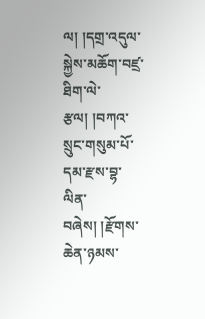ལ། །དགྲ་འདུལ་སྐྱེས་མཆོག་བཛྲ་ཐིག་ལེ་རྩལ། །བཀའ་སྲུང་གསུམ་པོ་དམ་རྫས་བྷ་ལིན་བཞེས། །རྫོགས་ཆེན་ཉམས་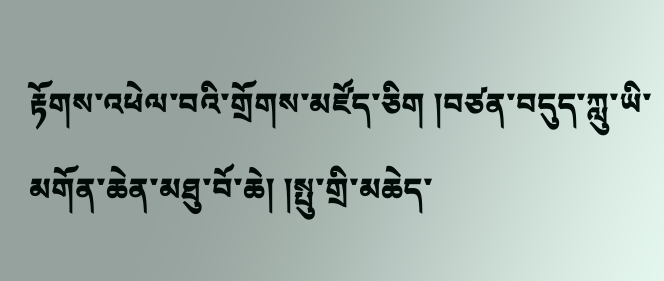རྟོགས་འཕེལ་བའི་གྲོགས་མཛོད་ཅིག །བཙན་བདུད་ཀླུ་ཡི་མགོན་ཆེན་མཐུ་བོ་ཆེ། །སྤུ་གྲི་མཆེད་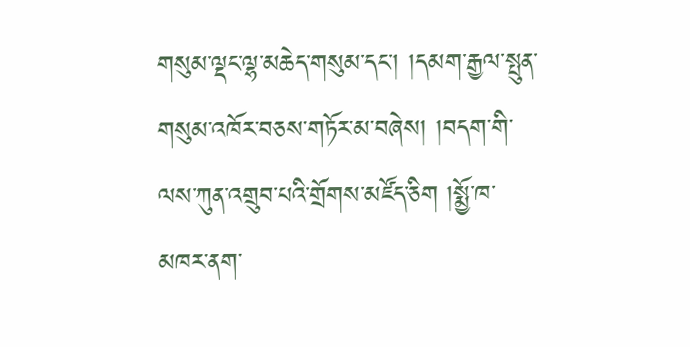གསུམ་ལྡང་ལྷ་མཆེད་གསུམ་དང་། །དམག་རྒྱལ་སྤུན་གསུམ་འཁོར་བཅས་གཏོར་མ་བཞེས། །བདག་གི་ལས་ཀུན་འགྲུབ་པའི་གྲོགས་མཛོད་ཅིག །སྨྱོ་ཁ་མཁར་ནག་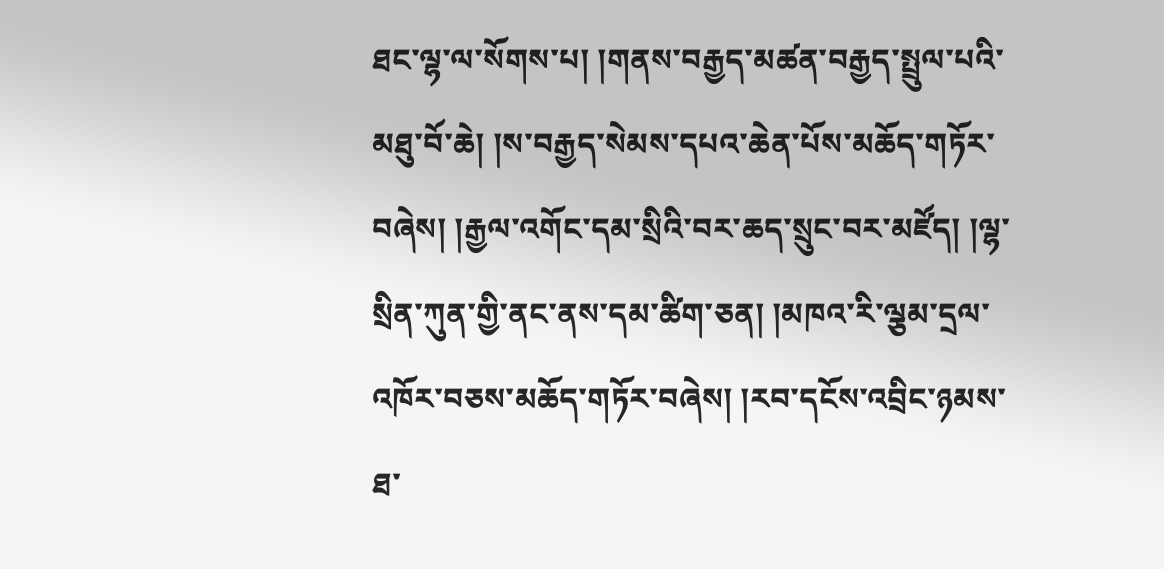ཐང་ལྷ་ལ་སོགས་པ། །གནས་བརྒྱད་མཚན་བརྒྱད་སྤྲུལ་པའི་མཐུ་བོ་ཆེ། །ས་བརྒྱད་སེམས་དཔའ་ཆེན་པོས་མཆོད་གཏོར་བཞེས། །རྒྱལ་འགོང་དམ་སྲིའི་བར་ཆད་སྲུང་བར་མཛོད། །ལྷ་སྲིན་ཀུན་གྱི་ནང་ནས་དམ་ཚིག་ཅན། །མཁའ་རི་ལྕམ་དྲལ་འཁོར་བཅས་མཆོད་གཏོར་བཞེས། །རབ་དངོས་འབྲིང་ཉམས་ཐ་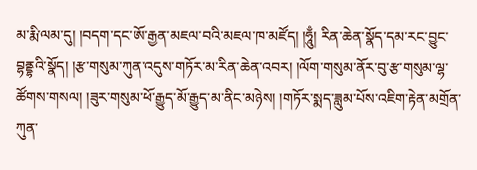མ་རྨི་ལམ་དུ། །བདག་དང་ཨོ་རྒྱན་མཇལ་བའི་མཇལ་ཁ་མཛོད། །ཧཱུྃ། རིན་ཆེན་སྣོད་དམ་རང་བྱུང་བྷནྡྷའི་སྣོད། །རྩ་གསུམ་ཀུན་འདུས་གཏོར་མ་རིན་ཆེན་འབར། །ལོག་གསུམ་ནོར་བུ་རྩ་གསུམ་ལྷ་ཚོགས་གསལ། །ཟུར་གསུམ་ཕོ་རྒྱུད་མོ་རྒྱུད་མ་ནིང་མཉེས། །གཏོར་སྨད་ཟླུམ་པོས་འཇིག་རྟེན་མགྲོན་ཀུན་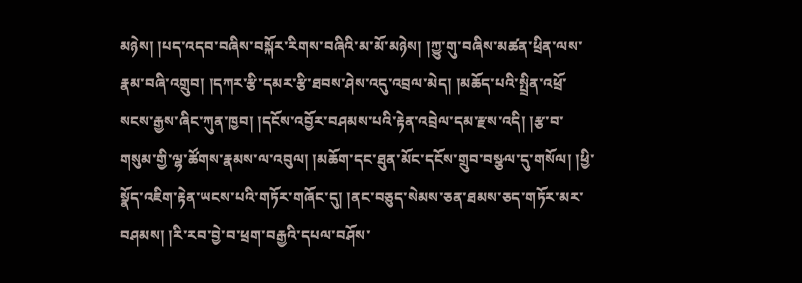མཉེས། །པད་འདབ་བཞིས་བསྐོར་རིགས་བཞིའི་མ་མོ་མཉེས། །ཀྱུ་གུ་བཞིས་མཚན་ཕྲིན་ལས་རྣམ་བཞི་འགྲུབ། །དཀར་རྩི་དམར་རྩི་ཐབས་ཤེས་འདུ་འབྲལ་མེད། །མཆོད་པའི་སྤྲིན་འཕྲོ་སངས་རྒྱས་ཞིང་ཀུན་ཁྱབ། །དངོས་འབྱོར་བཤམས་པའི་རྟེན་འབྲེལ་དམ་རྫས་འདི། །རྩ་བ་གསུམ་གྱི་ལྷ་ཚོགས་རྣམས་ལ་འབུལ། །མཆོག་དང་ཐུན་མོང་དངོས་གྲུབ་བསྩལ་དུ་གསོལ། །ཕྱི་སྣོད་འཇིག་རྟེན་ཡངས་པའི་གཏོར་གཞོང་དུ། །ནང་བཅུད་སེམས་ཅན་ཐམས་ཅད་གཏོར་མར་བཤམས། །རི་རབ་བྱེ་བ་ཕྲག་བརྒྱའི་དཔལ་བཤོས་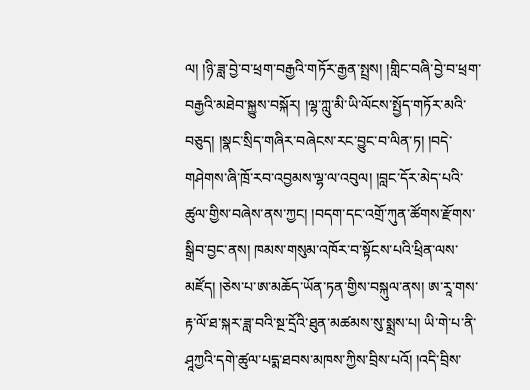ལ། །ཉི་ཟླ་བྱེ་བ་ཕྲག་བརྒྱའི་གཏོར་རྒྱན་སྤྲས། །གླིང་བཞི་བྱེ་བ་ཕྲག་བརྒྱའི་མཐེབ་སྐྱུས་བསྐོར། །ལྷ་ཀླུ་མི་ཡི་ལོངས་སྤྱོད་གཏོར་མའི་བཅུད། །སྣང་སྲིད་གཞིར་བཞེངས་རང་བྱུང་བ་ལིན་ཏ། །བདེ་གཤེགས་ཞི་ཁྲོ་རབ་འབྱམས་ལྷ་ལ་འབུལ། །བླང་དོར་མེད་པའི་ཚུལ་གྱིས་བཞེས་ནས་ཀྱང། །བདག་དང་འགྲོ་ཀུན་ཚོགས་རྫོགས་སྒྲིབ་བྱང་ནས། ཁམས་གསུམ་འཁོར་བ་སྟོངས་པའི་ཕྲིན་ལས་མཛོད། །ཅེས་པ་ཨ་མཆོད་ཡོན་ཏན་གྱིས་བསྐུལ་ནས། ཨ་རཱ་གས་རྟ་ལོ་ཐ་སྐར་ཟླ་བའི་སྔ་དྲོའི་ཐུན་མཚམས་སུ་སྨྲས་པ། ཡི་གེ་པ་ནི་ཤཱཀྱའི་དགེ་ཚུལ་པདྨ་ཐབས་མཁས་ཀྱིས་བྲིས་པའོ། །འདི་བྲིས་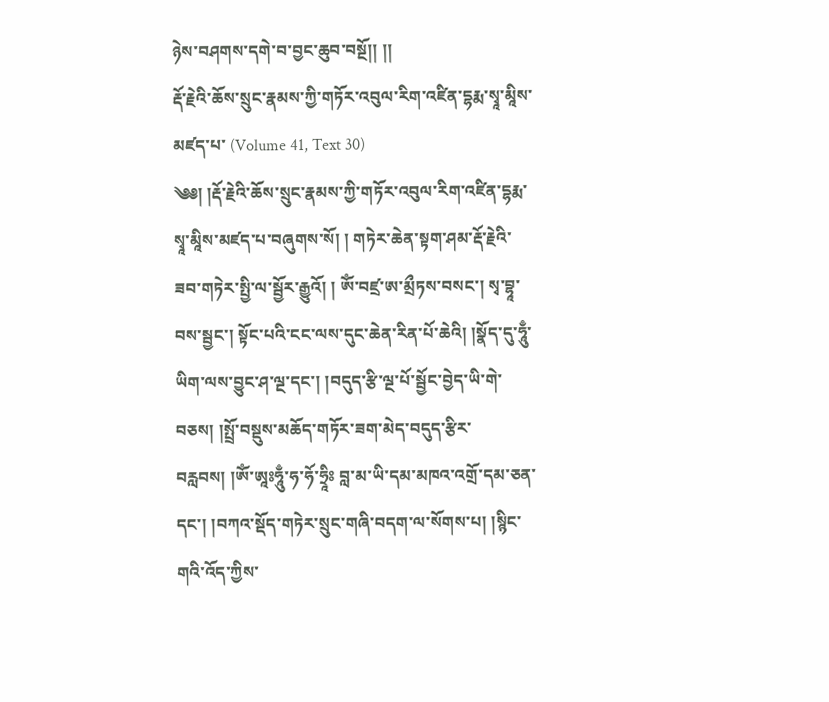ཉེས་བཤགས་དགེ་བ་བྱང་ཆུབ་བསྔོ།། །།
རྡོ་རྗེའི་ཆོས་སྲུང་རྣམས་ཀྱི་གཏོར་འབུལ་རིག་འཛིན་དྷརྨ་སྭཱ་མཱིས་མཛད་པ་ (Volume 41, Text 30)
༄༅། །རྡོ་རྗེའི་ཆོས་སྲུང་རྣམས་ཀྱི་གཏོར་འབུལ་རིག་འཛིན་དྷརྨ་སྭཱ་མཱིས་མཛད་པ་བཞུགས་སོ། ། གཏེར་ཆེན་སྟག་ཤམ་རྡོ་རྗེའི་ཟབ་གཏེར་སྤྱི་ལ་སྦྱོར་རྒྱུའོ། ། ཨོཾ་བཛྲ་ཨ་མྲྀཏས་བསང་། སྭ་བྷཱ་བས་སྦྱང་། སྟོང་པའི་ངང་ལས་དུང་ཆེན་རིན་པོ་ཆེའི། །སྣོད་དུ་ཧཱུྃ་ཡིག་ལས་བྱུང་ཤ་ལྔ་དང་། །བདུད་རྩི་ལྔ་པོ་སྦྱོང་བྱེད་ཡི་གེ་བཅས། །སྤྲོ་བསྡུས་མཆོད་གཏོར་ཟག་མེད་བདུད་རྩིར་བརླབས། །ཨོཾ་ཨཱཿཧཱུྃ་ཧ་ཧོ་ཧྲཱིཿ བླ་མ་ཡི་དམ་མཁའ་འགྲོ་དམ་ཅན་དང་། །བཀའ་སྡོད་གཏེར་སྲུང་གཞི་བདག་ལ་སོགས་པ། །སྙིང་གའི་འོད་ཀྱིས་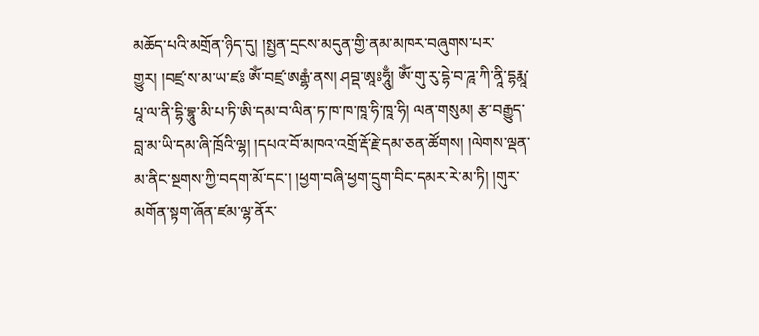མཆོད་པའི་མགྲོན་ཉིད་དུ། །སྤྱན་དྲངས་མདུན་གྱི་ནམ་མཁར་བཞུགས་པར་གྱུར། །བཛྲ་ས་མ་ཡ་ཛཿ ཨོཾ་བཛྲ་ཨརྒྷཾ་ནས། ཤབྡ་ཨཱཿཧཱུྃ། ཨོཾ་གུ་རུ་དྷེ་བ་ཌཱ་ཀི་ནཱི་དྷརྨཱ་པཱ་ལ་ནི་དྷི་བྷཱུ་མི་པ་ཏི་ཨི་དམ་བ་ལིན་ཏ་ཁ་ཁ་ཁཱ་ཧི་ཁཱ་ཧི། ལན་གསུམ། རྩ་བརྒྱུད་བླ་མ་ཡི་དམ་ཞི་ཁྲོའི་ལྷ། །དཔའ་བོ་མཁའ་འགྲོ་རྡོ་རྗེ་དམ་ཅན་ཚོགས། །ལེགས་ལྡན་མ་ནིང་སྔགས་ཀྱི་བདག་མོ་དང་། །ཕྱག་བཞི་ཕྱག་དྲུག་བིང་དམར་རེ་མ་ཏི། །གུར་མགོན་སྟག་ཞོན་ཛམ་ལྷ་ནོར་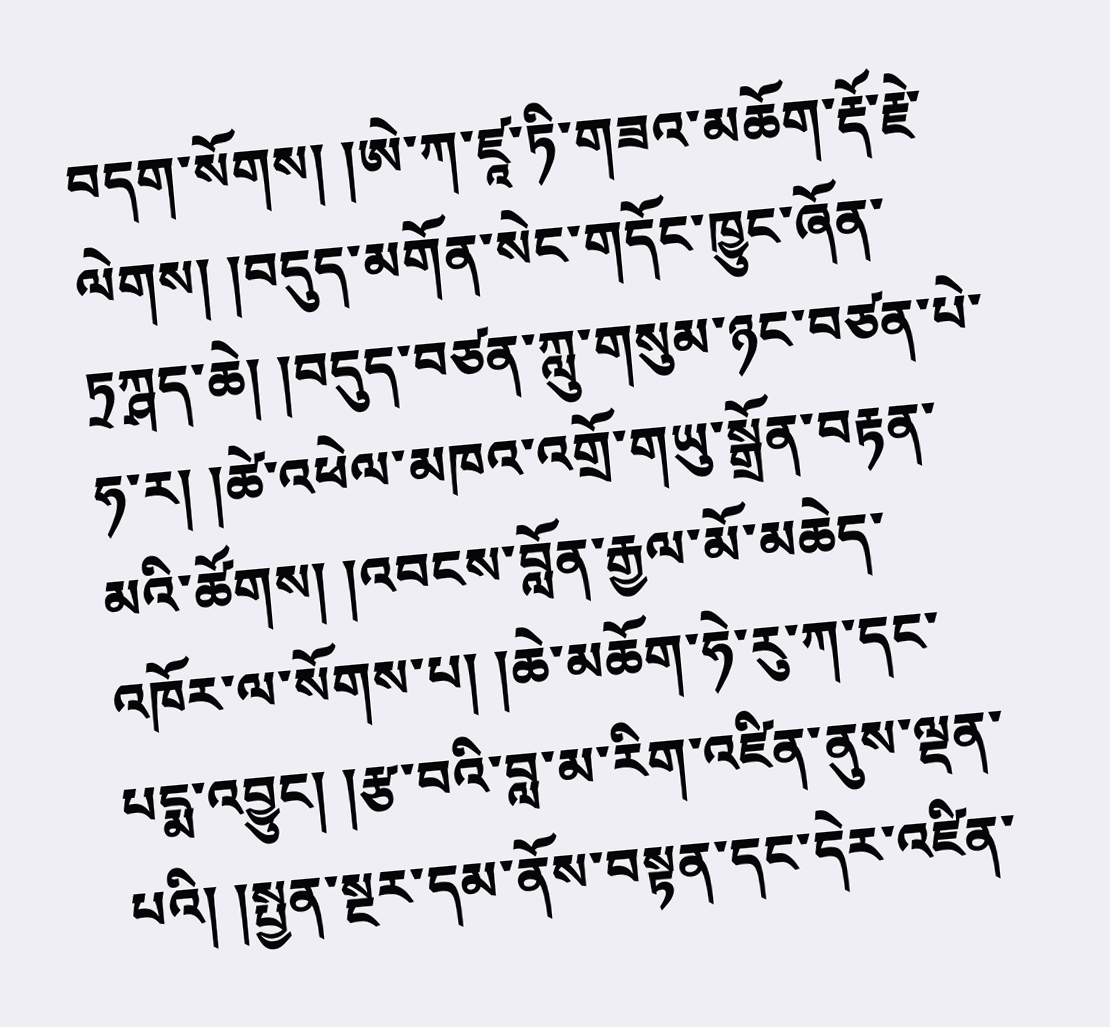བདག་སོགས། །ཨེ་ཀ་ཛཱ་ཏི་གཟའ་མཆོག་རྡོ་རྗེ་ལེགས། །བདུད་མགོན་སེང་གདོང་ཁྱུང་ཞོན་ཏྲཀྴད་ཆེ། །བདུད་བཙན་ཀླུ་གསུམ་ཉང་བཙན་པེ་ཧ་ར། །ཚེ་འཕེལ་མཁའ་འགྲོ་གཡུ་སྒྲོན་བརྟན་མའི་ཚོགས། །འབངས་བློན་རྒྱལ་མོ་མཆེད་འཁོར་ལ་སོགས་པ། །ཆེ་མཆོག་ཧེ་རུ་ཀ་དང་པདྨ་འབྱུང། །རྩ་བའི་བླ་མ་རིག་འཛིན་ནུས་ལྡན་པའི། །སྤྱན་སྔར་དམ་ནོས་བསྟན་དང་དེར་འཛིན་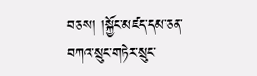བཅས། །སྐྱོང་མཛད་དམ་ཅན་བཀའ་སྲུང་གཏེར་སྲུང་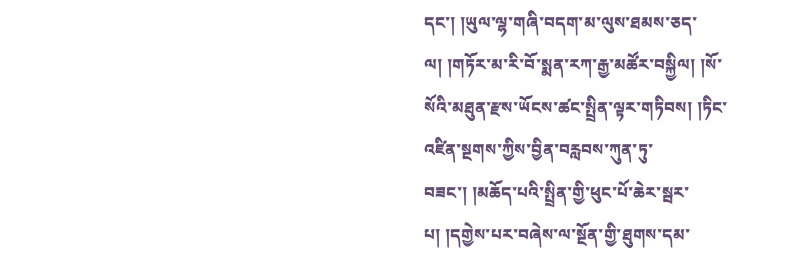དང་། །ཡུལ་ལྷ་གཞི་བདག་མ་ལུས་ཐམས་ཅད་ལ། །གཏོར་མ་རི་བོ་སྨན་རཀ་རྒྱ་མཚོར་བསྐྱིལ། །སོ་སོའི་མཐུན་རྫས་ཡོངས་ཚང་སྤྲིན་ལྟར་གཏིབས། །ཏིང་འཛིན་སྔགས་ཀྱིས་བྱིན་བརླབས་ཀུན་ཏུ་བཟང་། །མཆོད་པའི་སྤྲིན་གྱི་ཕུང་པོ་ཆེར་སྦར་པ། །དགྱེས་པར་བཞེས་ལ་སྔོན་གྱི་ཐུགས་དམ་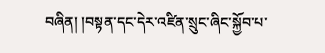བཞིན། །བསྟན་དང་དེར་འཛིན་སྲུང་ཞིང་སྐྱོབ་པ་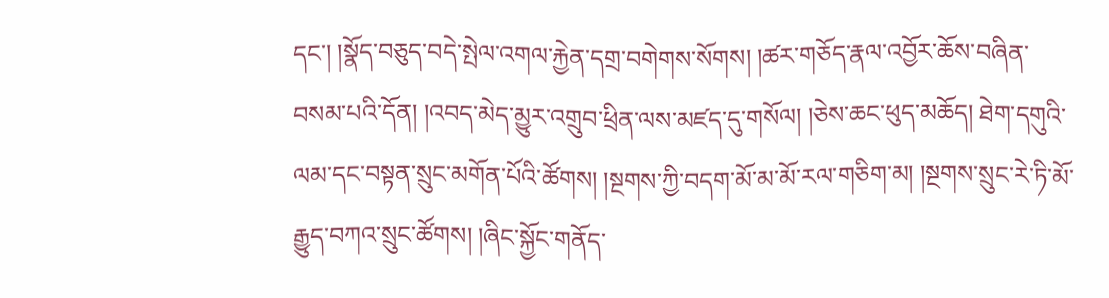དང་། །སྣོད་བཅུད་བདེ་སྤེལ་འགལ་རྐྱེན་དགྲ་བགེགས་སོགས། །ཚར་གཅོད་རྣལ་འབྱོར་ཆོས་བཞིན་བསམ་པའི་དོན། །འབད་མེད་མྱུར་འགྲུབ་ཕྲིན་ལས་མཛད་དུ་གསོལ། །ཅེས་ཆང་ཕུད་མཆོད། ཐེག་དགུའི་ལམ་དང་བསྟན་སྲུང་མགོན་པོའི་ཚོགས། །སྔགས་ཀྱི་བདག་མོ་མ་མོ་རལ་གཅིག་མ། །སྔགས་སྲུང་རེ་ཏི་མོ་རྒྱུད་བཀའ་སྲུང་ཚོགས། །ཞིང་སྐྱོང་གནོད་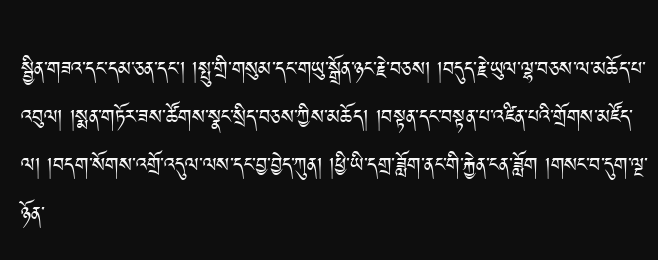སྦྱིན་གཟའ་དང་དམ་ཅན་དང་། །སྤུ་གྲི་གསུམ་དང་གཡུ་སྒྲོན་ཉང་རྗེ་བཅས། །བདུད་རྗེ་ཡུལ་ལྷ་བཅས་ལ་མཆོད་པ་འབུལ། །སྨན་གཏོར་ཟས་ཚོགས་སྣང་སྲིད་བཅས་ཀྱིས་མཆོད། །བསྟན་དང་བསྟན་པ་འཛིན་པའི་གྲོགས་མཛོད་ལ། །བདག་སོགས་འགྲོ་འདུལ་ལས་དང་བྱ་བྱེད་ཀུན། །ཕྱི་ཡི་དགྲ་ཟློག་ནང་གི་རྐྱེན་ངན་ཟློག །གསང་བ་དུག་ལྔ་ཉོན་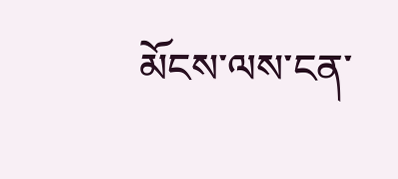མོངས་ལས་ངན་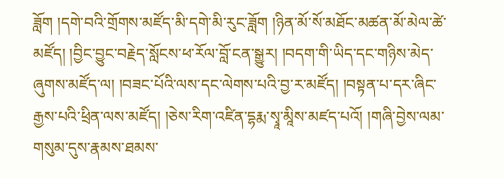ཟློག །དགེ་བའི་གྲོགས་མཛོད་མི་དགེ་མི་རུང་ཟློག །ཉིན་མོ་སོ་མཐོང་མཚན་མོ་མེལ་ཚེ་མཛོད། །བྱིང་བྱུང་བརྗེད་སློངས་ཕ་རོལ་བློ་ངན་སྒྱུར། །བདག་གི་ཡིད་དང་གཉིས་མེད་ཞུགས་མཛོད་ལ། །བཟང་པོའི་ལས་དང་ལེགས་པའི་བྱ་ར་མཛོད། །བསྟན་པ་དར་ཞིང་རྒྱས་པའི་ཕྲིན་ལས་མཛོད། །ཅེས་རིག་འཛིན་དྷརྨ་སྭཱ་མཱིས་མཛད་པའོ། །གཞི་བྱེས་ལམ་གསུམ་དུས་རྣམས་ཐམས་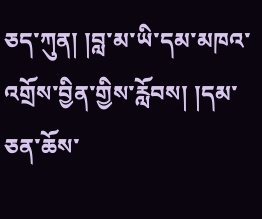ཅད་ཀུན། །བླ་མ་ཡི་དམ་མཁའ་འགྲོས་བྱིན་གྱིས་རློབས། །དམ་ཅན་ཆོས་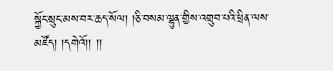སྐྱོང་སྲུང་མས་བར་ཆད་སོལ། །ཅི་བསམ་ལྷུན་གྱིས་འགྲུབ་པའི་ཕྲིན་ལས་མཛོད། །དགེའོ།། །།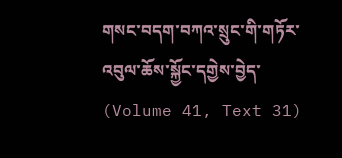གསང་བདག་བཀའ་སྲུང་གི་གཏོར་འབུལ་ཆོས་སྐྱོང་དགྱེས་བྱེད་ (Volume 41, Text 31)